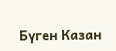Бүген Казан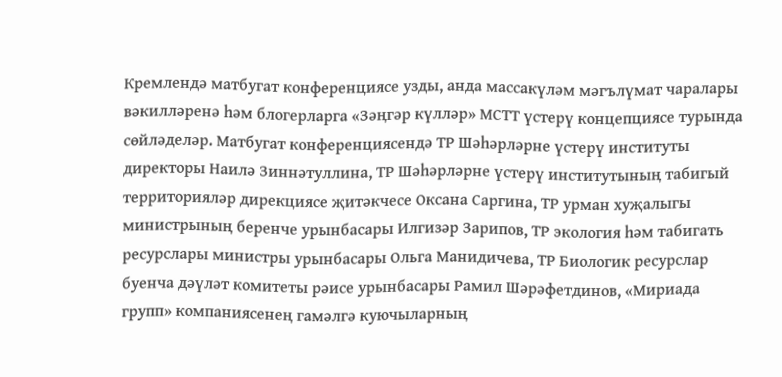Кремлендә матбугат конференциясе узды, анда массакүләм мәгълүмат чаралары вәкилләренә һәм блогерларга «Зәңгәр күлләр» МСТТ үстерү концепциясе турында сөйләделәр. Матбугат конференциясендә ТР Шәһәрләрне үстерү институты директоры Наилә Зиннәтуллина, ТР Шәһәрләрне үстерү институтының табигый территорияләр дирекциясе җитәкчесе Оксана Саргина, ТР урман хуҗалыгы министрының беренче урынбасары Илгизәр Зарипов, ТР экология һәм табигать ресурслары министры урынбасары Ольга Манидичева, ТР Биологик ресурслар буенча дәүләт комитеты рәисе урынбасары Рамил Шәрәфетдинов, «Мириада групп» компаниясенең гамәлгә куючыларның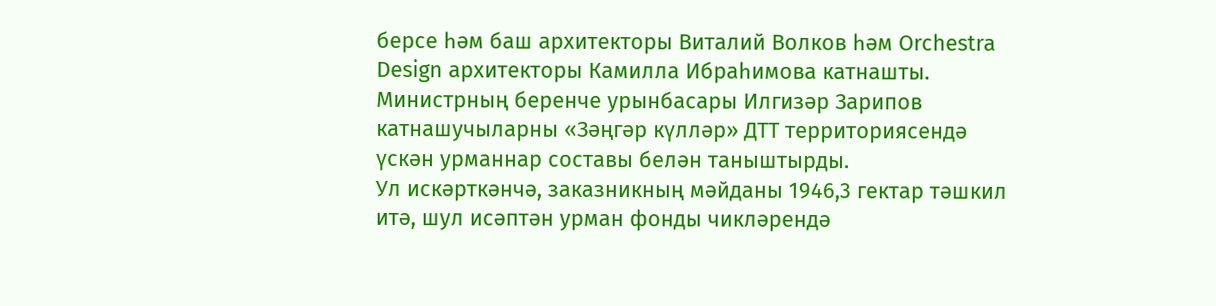берсе һәм баш архитекторы Виталий Волков һәм Orchestra Design архитекторы Камилла Ибраһимова катнашты.
Министрның беренче урынбасары Илгизәр Зарипов катнашучыларны «Зәңгәр күлләр» ДТТ территориясендә үскән урманнар составы белән таныштырды.
Ул искәрткәнчә, заказникның мәйданы 1946,3 гектар тәшкил итә, шул исәптән урман фонды чикләрендә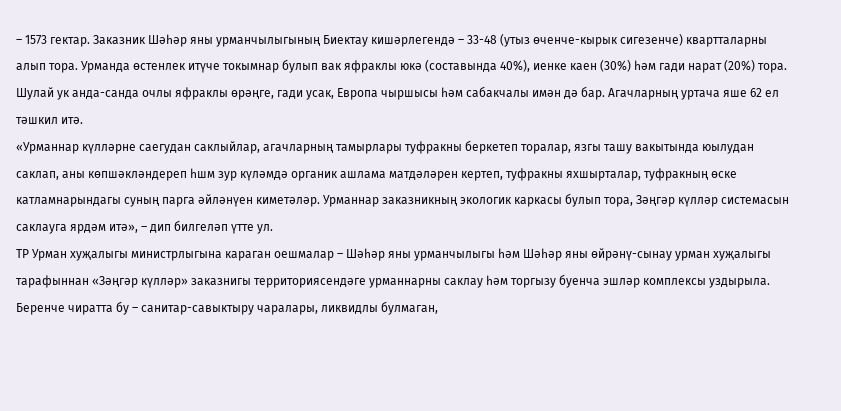– 1573 гектар. Заказник Шәһәр яны урманчылыгының Биектау кишәрлегендә – 33-48 (утыз өченче-кырык сигезенче) квартталарны алып тора. Урманда өстенлек итүче токымнар булып вак яфраклы юкә (составында 40%), иенке каен (30%) һәм гади нарат (20%) тора. Шулай ук анда-санда очлы яфраклы өрәңге, гади усак, Европа чыршысы һәм сабакчалы имән дә бар. Агачларның уртача яше 62 ел тәшкил итә.
«Урманнар күлләрне саегудан саклыйлар, агачларның тамырлары туфракны беркетеп торалар, язгы ташу вакытында юылудан саклап, аны көпшәкләндереп һшм зур күләмдә органик ашлама матдәләрен кертеп, туфракны яхшырталар, туфракның өске катламнарындагы суның парга әйләнүен киметәләр. Урманнар заказникның экологик каркасы булып тора, Зәңгәр күлләр системасын саклауга ярдәм итә», – дип билгеләп үтте ул.
ТР Урман хуҗалыгы министрлыгына караган оешмалар – Шәһәр яны урманчылыгы һәм Шәһәр яны өйрәнү-сынау урман хуҗалыгы тарафыннан «Зәңгәр күлләр» заказнигы территориясендәге урманнарны саклау һәм торгызу буенча эшләр комплексы уздырыла. Беренче чиратта бу – санитар-савыктыру чаралары, ликвидлы булмаган,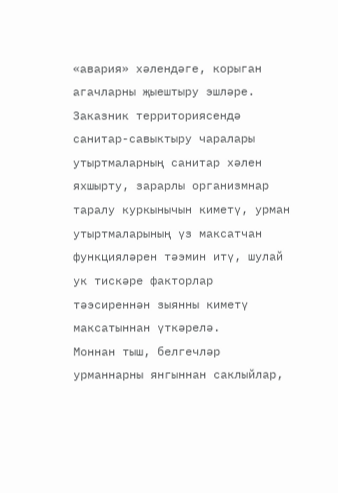«авария» хәлендәге, корыган агачларны җыештыру эшләре.
Заказник территориясендә санитар-савыктыру чаралары утыртмаларның санитар хәлен яхшырту, зарарлы организмнар таралу куркынычын киметү, урман утыртмаларының үз максатчан функцияләрен тәэмин итү, шулай ук тискәре факторлар тәэсиреннән зыянны киметү максатыннан үткәрелә.
Моннан тыш, белгечләр урманнарны янгыннан саклыйлар,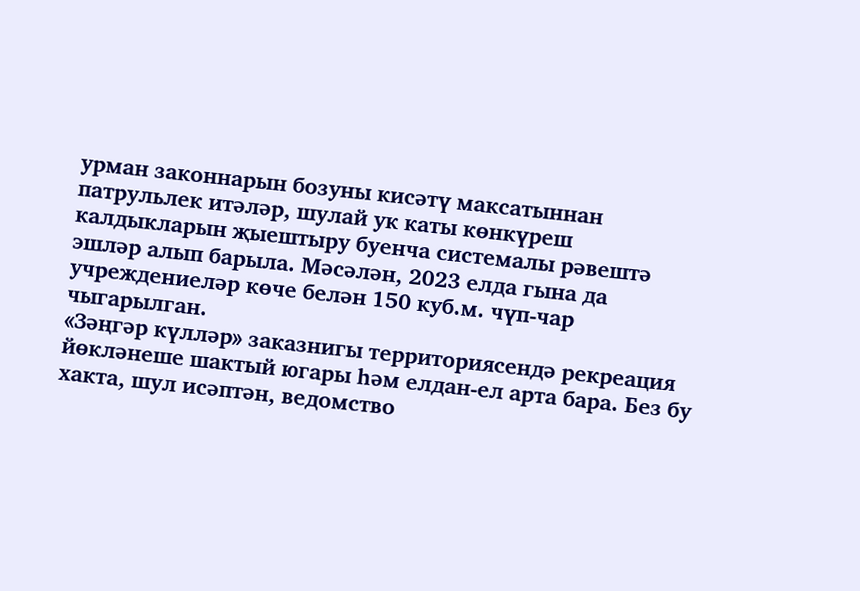урман законнарын бозуны кисәтү максатыннан патрульлек итәләр, шулай ук каты көнкүреш калдыкларын җыештыру буенча системалы рәвештә эшләр алып барыла. Мәсәлән, 2023 елда гына да учреждениеләр көче белән 150 куб.м. чүп-чар чыгарылган.
«Зәңгәр күлләр» заказнигы территориясендә рекреация йөкләнеше шактый югары һәм елдан-ел арта бара. Без бу хакта, шул исәптән, ведомство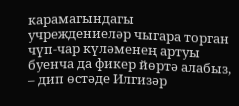карамагындагы учреждениеләр чыгара торган чүп-чар күләменең артуы буенча да фикер йөртә алабыз, – дип өстәде Илгизәр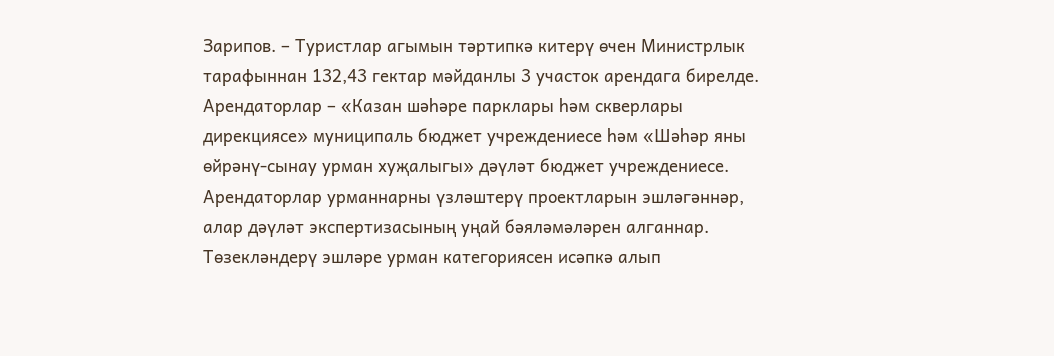Зарипов. – Туристлар агымын тәртипкә китерү өчен Министрлык тарафыннан 132,43 гектар мәйданлы 3 участок арендага бирелде. Арендаторлар – «Казан шәһәре парклары һәм скверлары дирекциясе» муниципаль бюджет учреждениесе һәм «Шәһәр яны өйрәнү-сынау урман хуҗалыгы» дәүләт бюджет учреждениесе. Арендаторлар урманнарны үзләштерү проектларын эшләгәннәр, алар дәүләт экспертизасының уңай бәяләмәләрен алганнар. Төзекләндерү эшләре урман категориясен исәпкә алып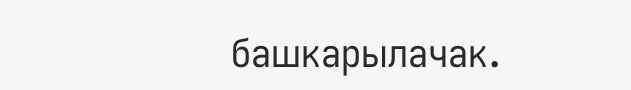башкарылачак.